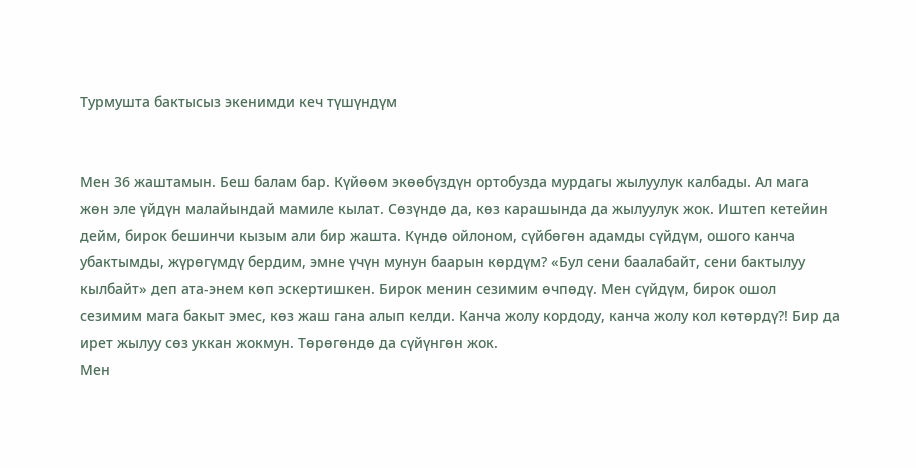Турмушта бактысыз экенимди кеч түшүндүм


Мен 36 жаштамын. Беш балам бар. Күйөөм экөөбүздүн ортобузда мурдагы жылуулук калбады. Ал мага жөн эле үйдүн малайындай мамиле кылат. Сөзүндө да, көз карашында да жылуулук жок. Иштеп кетейин дейм, бирок бешинчи кызым али бир жашта. Күндө ойлоном, сүйбөгөн адамды сүйдүм, ошого канча убактымды, жүрөгүмдү бердим, эмне үчүн мунун баарын көрдүм? «Бул сени баалабайт, сени бактылуу кылбайт» деп ата-энем көп эскертишкен. Бирок менин сезимим өчпөдү. Мен сүйдүм, бирок ошол сезимим мага бакыт эмес, көз жаш гана алып келди. Канча жолу кордоду, канча жолу кол көтөрдү?! Бир да ирет жылуу сөз уккан жокмун. Төрөгөндө да сүйүнгөн жок.
Мен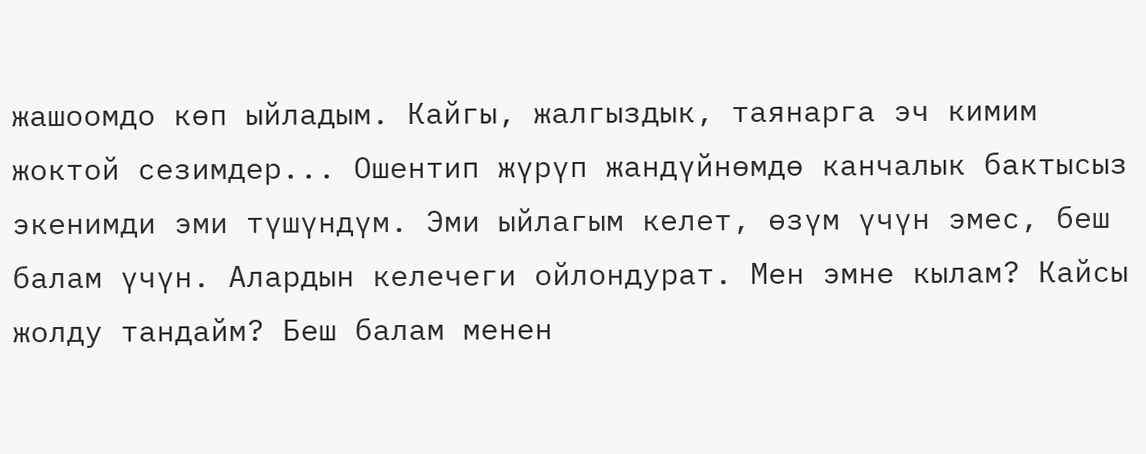жашоомдо көп ыйладым. Кайгы, жалгыздык, таянарга эч кимим жоктой сезимдер... Ошентип жүрүп жандүйнөмдө канчалык бактысыз экенимди эми түшүндүм. Эми ыйлагым келет, өзүм үчүн эмес, беш балам үчүн. Алардын келечеги ойлондурат. Мен эмне кылам? Кайсы жолду тандайм? Беш балам менен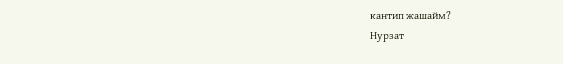кантип жашайм?
Нурзат